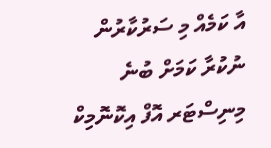އާ ކަމެއް މި ސަރުކާރުން ނުކުރާ ކަމަށް ބުނެ މިނިސްޓަރ އޮފް އިކޮނޮމިކް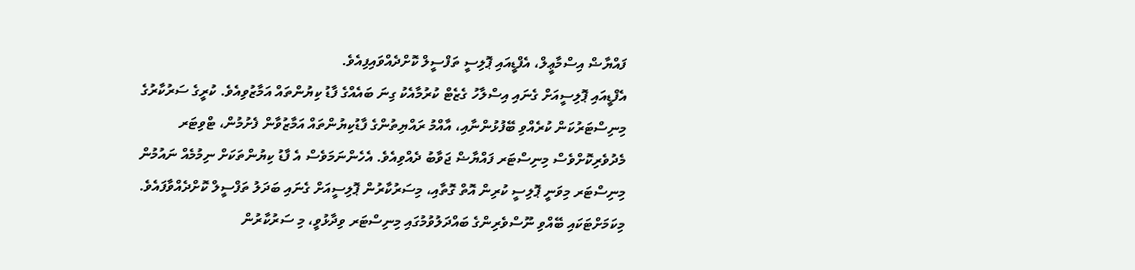ފައްޔާޟް އިސްމާޢީލް، އެފްޑީއައި ޕޮލިސީ ތަފްސީލް ކޮށްދެއްވައިފިއެވެ.
އެފްޑީއައި ޕޮލިސީއަށް ގެނައި އިސްލާހު ގެޒެޓް ކުރުމާއެކު ގިނަ ބައެއްގެ ފާޑު ކިޔުންތައް އަމާޒުވިއެވެ. ކުރީގެ ސަރުކާރުގެ މިނިސްޓަރުކަން ކުރެއްވި ބޭފުޅުންނާއި، އާއްމު ރައްޔިތުންގެ ފާޑުކިޔުންތައް އަމާޒުވާން ފެށުމުން، ޓްވިޓަރ މެދުވެރިކޮށްވެސް މިނިސްޓަރ ފައްޔާޟް ޖަވާބު ދެއްވިއެވެ. އެހެންނަމަވެސް އެ ފާޑު ކިޔުންތަކަށް ނިމުމެއް ނައުމުން މިނިސްޓަރ މިވަނީ ޕޮލިސީ ކުރިން އޮތް ގޮތާއި، މިސަރުކާރުން ޕޮލިސީއަށް ގެނައި ބަދަލު ތަފްސީލް ކޮށްދެއްވާފައެވެ.
މިކަމަށްޓަކައި ބޭއްވި ނޫސްވެރިންގެ ބައްދަލުވުމުގައި މިނިސްޓަރ ވިދާޅުވީ، މި ސަރުކާރުން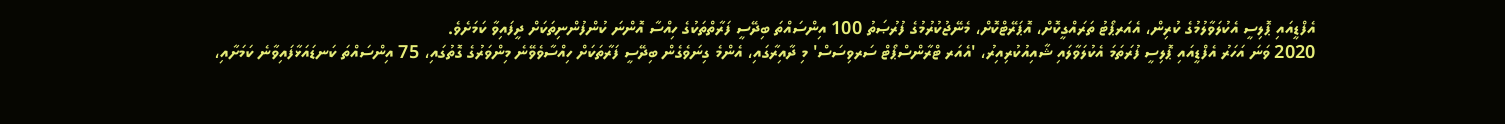އެފްޑީއައި ޕޮލިސީ އެކުލަވާލުމުގެ ކުރިން، އެއަރޕޯޓު ތަރައްގީކޮށް، އޮޕަރޭޓްކޮށް، މެނޭޖުކުރުމުގެ ފުރުޞަތު 100 އިންސައްތަ ބިދޭސީ ފަރާތްތަކުގެ ހިއްސާ އޮންނަ ކުންފުންނިތަކަށް ދީފައިވާ ކަމަށެވެ.
2020 ވަނަ އަހަރު އެފްޑީއައި ޕޮލިސީ ފުރަތަމަ އެކުލަވާލައި ޝާއިއުކުރިއިރު، 'އެއަރ ޓްރާންސްޕޯޓް ސަރވިސަސް' މި ދާއިރާގައި، އެންމެ ގިނަވެގެން ބިދޭސީ ފަރާތަކަށް ހިއްސާވެވޭނެ މިންވަރުގެ ގޮތުގައި، 75 އިންސައްތަ ކަނޑައަޅާފައިވާނެ ކަމަށާއި،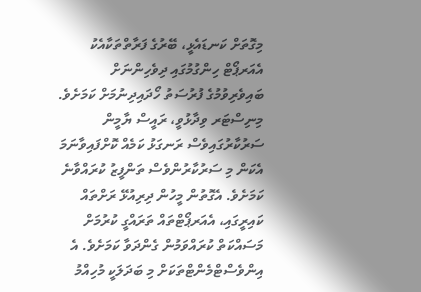މިގޮތަށް ކަނޑައެޅީ، ބޭރުގެ ފަރާތްތަކާއެކު އެއަރޕޯޓް ހިންގުމުގައި ދިވެހިންނަށް ބައިވެރިވުމުގެ ފުރުސަތު ހޯދައިދިނުމަށް ކަމަށެވެ.
މިނިސްޓަރ ވިދާޅުވީ، ރައީސް ޔާމީން ސަރުކާރުގައިވެސް ރަނގަޅު ކަމެއް ކޮށްފައިވާނަމަ އެކަން މި ސަރުކާރުންވެސް ތަންފީޒު ކުރައްވާނެ ކަމަށެވެ. އެގޮތުން މީހުން ދިރިއުޅޭ ރަށްތައް ކައިރީގައި، އެއަރޕޯޓްތައް ތަރައްގީ ކުރުމަށް މަސައްކަތް ކުރައްވަމުން ގެންދަވާ ކަމަށެވެ. އެ އިންވެސްޓްމެންޓްތަކަށް މި ބަދަލަކީ މުހިއްމު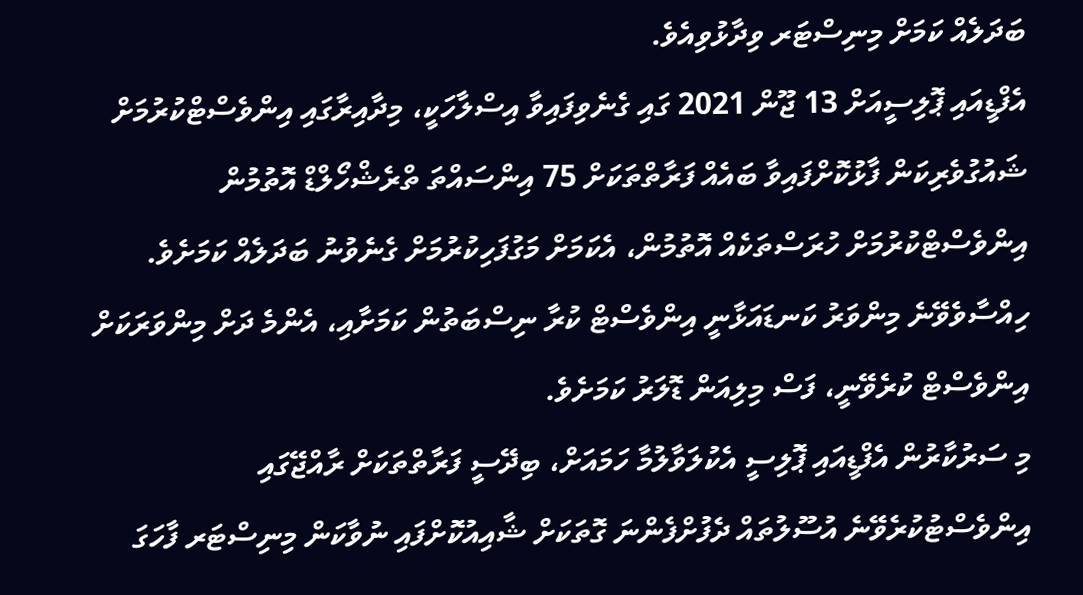ބަދަލެއް ކަމަށް މިނިސްޓަރ ވިދާޅުވިއެވެ.
އެފްޑީއައި ޕޮލިސީއަށް 13 ޖޫން 2021 ގައި ގެނެވިފައިވާ އިސްލާހަކީ، މިދާއިރާގައި އިންވެސްޓްކުރުމަށް ޝައުގުވެރިކަން ފާޅުކޮށްފައިވާ ބައެއް ފަރާތްތަކަށް 75 އިންސައްތަ ތްރެޝްހޯލްޑް އޮތުމުން އިންވެސްޓްކުރުމަށް ހުރަސްތަކެއް އޮތުމުން، އެކަމަށް މަގުފަހިކުރުމަށް ގެނެވުނު ބަދަލެއް ކަމަށެވެ.
ހިއްސާވެވޭނެ މިންވަރު ކަނޑައަޅާނީ އިންވެސްޓް ކުރާ ނިސްބަތުން ކަމަށާއި، އެންމެ ދަށް މިންވަރަކަށް އިންވެސްޓް ކުރެވޭނީ، ފަސް މިލިއަން ޑޮލަރު ކަމަށެވެ.
މި ސަރުކާރުން އެފްޑީއައި ޕޮލިސީ އެކުލަވާލުމާ ހަމައަށް، ބިދޭސީ ފަރާތްތަކަށް ރާއްޖޭގައި އިންވެސްޓުކުރެވޭނެ އުސޫލުތައް ދެފުށްފެންނަ ގޮތަކަށް ޝާއިއުކޮށްފައި ނުވާކަން މިނިސްޓަރ ފާހަގަ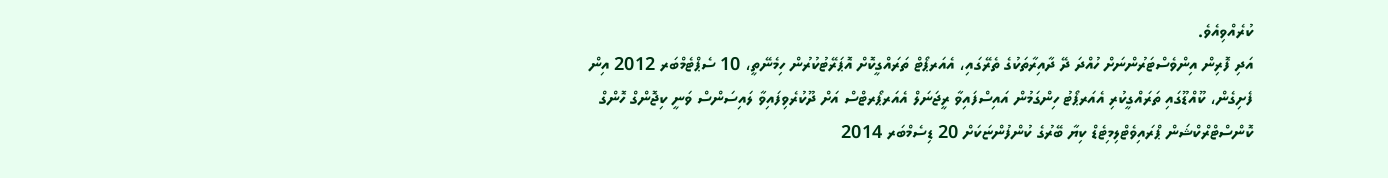ކުރެއްވިއެވެ.
އަދި ފޮރިން އިންވެސްޓަރުންނަށް ހުއްދަ ދޭ ދާއިރާތަކުގެ ތެރޭގައި، އެއަރޕޯޓް ތަރައްގީކޮށް އޮޕަރޭޓުކުރުން ހިމެނޭތީ، 10 ސެޕްޓެމްބަރ 2012 އިން ފެށިގެން، ކޫއްޑޫގައި ތަރައްގީކުރި އެއަރޕޯޓު ހިންގަމުން އައިސްފައިވާ ރީޖަނަލް އެއަރޕޯރޓްސް އަށް ދޫކުރެވިފައިވާ ލައިސަންސް ވަނީ ކިޖޮންގް ހޮންގް ކޮންސްޓްރްކްޝަން ޕްރައިވެޓްލިމިޓެޑް ކިޔާ ބޭރުގެ ކުންފުންޏަކަށް 20 ޑިސެމްބަރ 2014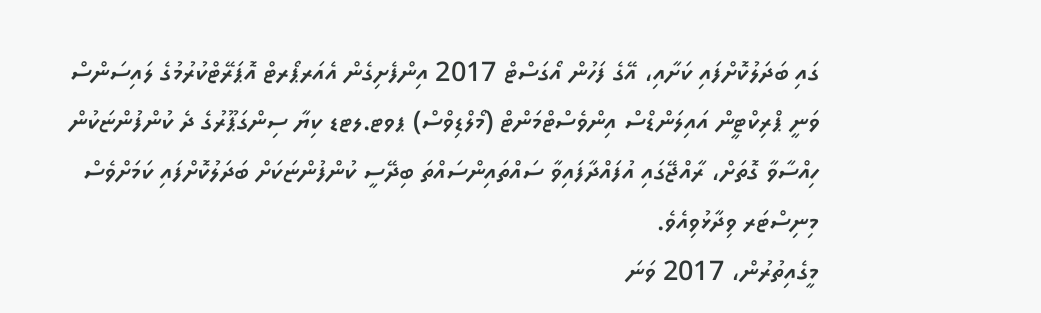ގައި ބަދަލުކޮށްފައި ކަށާއި، އޭގެ ފަހުން އޯގަސްޓް 2017 އިންފެށިގެން އެއަރޕޯރޓް އޮޕަރޭޓްކުރުމުގެ ލައިސަންސް ވަނީ ޕްރިކްޓީން އައިލަންޑްސް އިންވެސްޓްމަންޓް (މޯލްޑިވްސް) ޕވޓ.ލޓޑ ކިޔާ ސިންގަޕޫރުގެ ދެ ކުންފުންޏަކުން ހިއްސާވާ ގޮތަށް، ރާއްޖޭގައި އުފައްދާފައިވާ ސައްތައިންސައްތަ ބިދޭސީ ކުންފުންޏަކަށް ބަދަލުކޮށްފައި ކަމަށްވެސް މިނިސްޓަރ ވިދާޅުވިއެވެ.
މީގެއިތުރުން، 2017 ވަނަ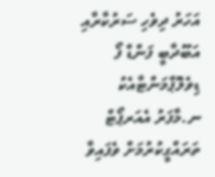އަހަރު ދިވެހި ސަރުކާރާއި އަބޫދާބީ ފަންޑް ފޯ ޑިވެލޮޕްމަންޓާއެކު ނ.މާފަރު އެއަރޕޯޓް ތަރައްގީކުރުމަށް ވެފައިވާ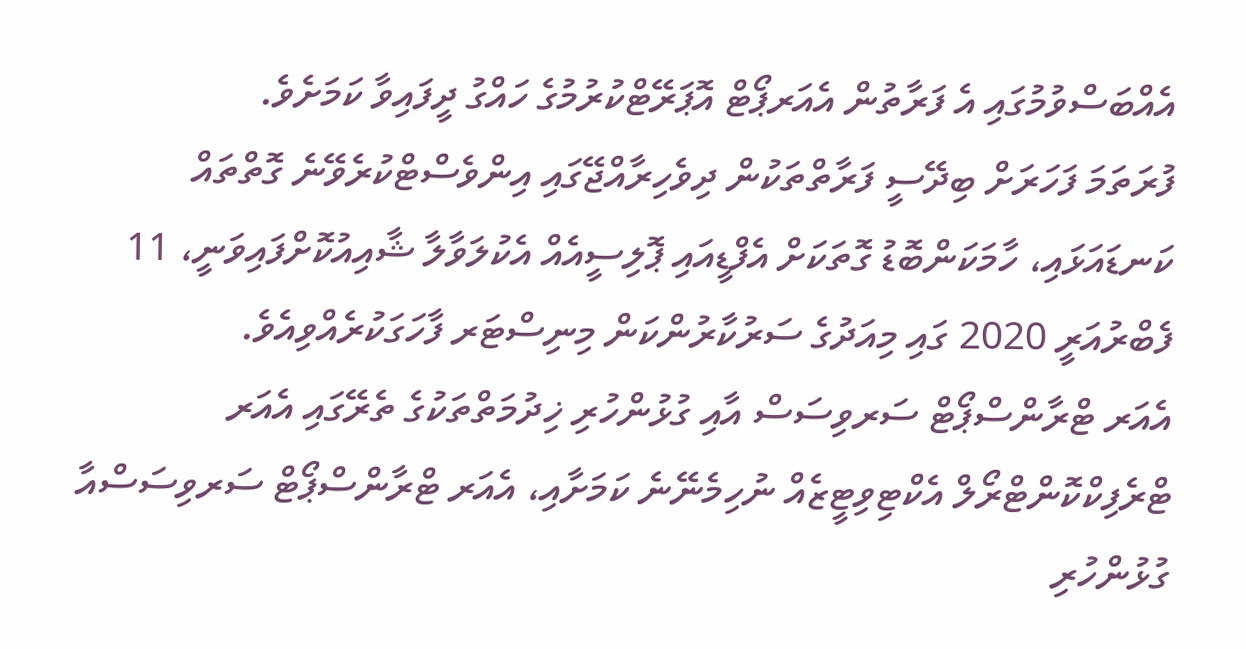އެއްބަސްވުމުގައި އެ ފަރާތުން އެއަރޕޯޓް އޮޕަރޭޓްކުރުމުގެ ހައްގު ދީފައިވާ ކަމަށެވެ.
ފުރަތަމަ ފަހަރަށް ބިދޭސީ ފަރާތްތަކުން ދިވެހިރާއްޖޭގައި އިންވެސްޓްކުރެވޭނެ ގޮތްތައް ކަނޑައަޅައި، ހާމަކަންބޮޑު ގޮތަކަށް އެފްޑީއައި ޕޮލިސީއެއް އެކުލަވާލާ ޝާއިއުކޮށްފައިވަނީ، 11 ފެބްރުއަރީ 2020 ގައި މިއަދުގެ ސަރުކާރުންކަން މިނިސްޓަރ ފާހަގަކުރެއްވިއެވެ.
އެއަރ ޓްރާންސްޕޯޓް ސަރވިސަސް އާއި ގުޅުންހުރި ޚިދުމަތްތަކުގެ ތެރޭގައި އެއަރ ޓްރެފިކްކޮންޓްރޯލް އެކްޓިވިޓީޒެއް ނުހިމެނޭނެ ކަމަށާއި، އެއަރ ޓްރާންސްޕޯޓް ސަރވިސަސްއާ ގުޅުންހުރި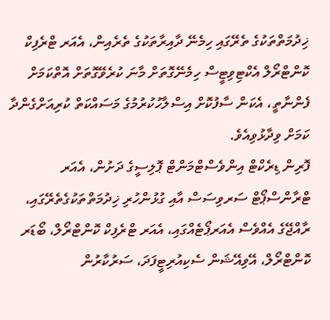ޚިދުމަތްތަކުގެ ތެރޭގައި ހިމެނޭ ދާއިރާތަކުގެ ތެރެއިން، އެއަރ ޓްރެފިކް ކޮންޓްރޯލް އެކްޓިވިޓީސް ހިމެނޭގޮތަށް މާނަ ކުރެވޭގޮތަށް އޮތްކަމަށް ފެންނާތީ، އެކަން ސާފުކޮށް އިސްލާހުކުރުމުގެ މަސައްކަތް ކުރިއަށްގެންދާ ކަމަށް ވިދާޅުވިއެވެ.
ފޮރިން ޑިރެކްޓް އިންވެސްޓްމަންޓް ޕޮލިސީގެ ދަށުން، އެއަރ ޓްރާންސްޕޯޓް ސަރވިސަސް އާއި ގުޅުންހުރި ޚިދުމަތްތަކުގެތެރޭގައި، ރާއްޖޭގެ އެއްވެސް އެއަރޕޯޓެއްގައި، އެއަރ ޓްރެފިކް ކޮންޓްރޯލް، ބޯޑަރ ކޮންޓްރޯލް، އޭވިއޭޝަން ސެކިއުރިޓީފަދަ، ސަރުކާރުން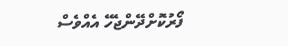ފޯރުކޮށްދޭންޖެހޭ އެއްވެސް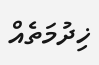ޚިދުމަތެއް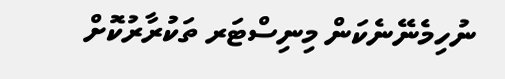ނުހިމެނޭނެކަން މިނިސްޓަރ ތަކުރާރުކޮށް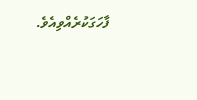ފާހަގަކުރެއްވިއެވެ.